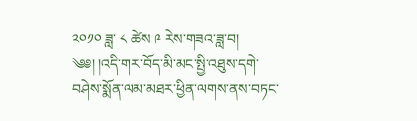༢༠༡༠ ཟླ་ ༨ ཚེས ༩ རེས་གཟའ་ཟླ་བ།
༄༅། །འདི་གར་བོད་མི་མང་སྤྱི་འཐུས་དགེ་བཤེས་སྨོན་ལམ་མཐར་ཕྱིན་ལགས་ནས་བཏང་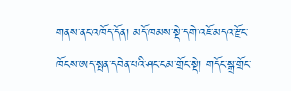གནས་ནང་འཁོད་དོན། མདོ་ཁམས་སྡེ་དགེ་འཇོ་མདའ་རྫོང་ཁོངས་ཨད་སྤན་དབེན་པའི་ཤང་ངམ་གྲོང་སྡེ། གདོང་སྒྲ་གྲོང་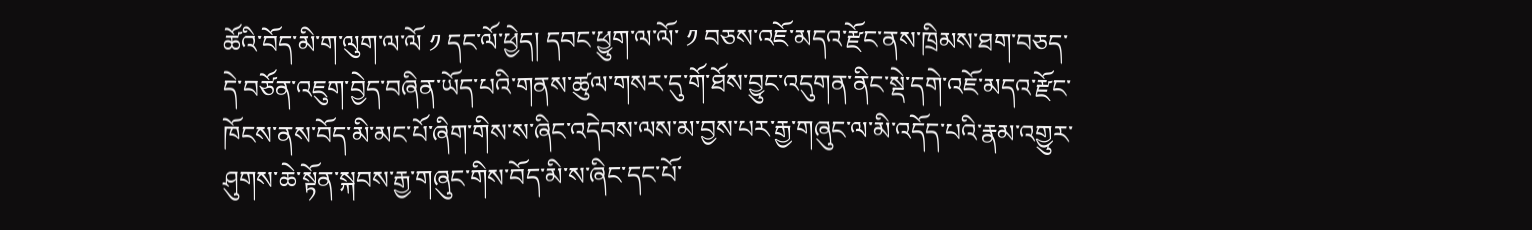ཚོའི་བོད་མི་ག་ལུག་ལ་ལོ ༡ དང་ལོ་ཕྱེད། དབང་ཕྱུག་ལ་ལོ་ ༡ བཅས་འཇོ་མདའ་རྫོང་ནས་ཁྲིམས་ཐག་བཅད་དེ་བཙོན་འཇུག་བྱེད་བཞིན་ཡོད་པའི་གནས་ཚུལ་གསར་དུ་གོ་ཐོས་བྱུང་འདུགན་ནིང་སྡེ་དགེ་འཇོ་མདའ་རྫོང་ཁོངས་ནས་བོད་མི་མང་པོ་ཞིག་གིས་ས་ཞིང་འདེབས་ལས་མ་བྱས་པར་རྒྱ་གཞུང་ལ་མི་འདོད་པའི་རྣམ་འགྱུར་ཤུགས་ཆེ་སྟོན་སྐབས་རྒྱ་གཞུང་གིས་བོད་མི་ས་ཞིང་དང་པོ་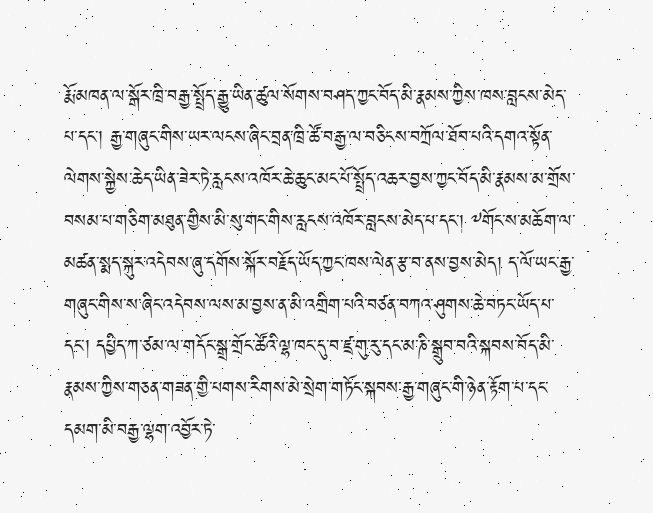རྨོ་མཁན་ལ་སྒོར་ཁྲི་བརྒྱ་སྤྲོད་རྒྱུ་ཡིན་ཚུལ་སོགས་བཤད་ཀྱང་བོད་མི་རྣམས་ཀྱིས་ཁས་བླངས་མེད་པ་དང་། རྒྱ་གཞུང་གིས་ཡར་ལངས་ཞིང་བྲན་ཁྲི་ཚོ་བརྒྱ་ལ་བཅིངས་བཀྲོལ་ཐོབ་པའི་དགའ་སྟོན་ལེགས་སྐྱེས་ཆེད་ཡིན་ཟེར་ཏེ་རླངས་འཁོར་ཆེ་ཆུང་མང་པོ་སྤྲོད་འཆར་བྱས་ཀྱང་བོད་མི་རྣམས་མ་གྲོས་བསམ་པ་གཅིག་མཐུན་གྱིས་མི་སུ་གང་གིས་རླངས་འཁོར་བླངས་མེད་པ་དང་། ༸གོང་ས་མཆོག་ལ་མཚན་སྨད་སྐུར་འདེབས་ཞུ་དགོས་སྐོར་བརྗོད་ཡོད་ཀྱང་ཁས་ལེན་རྩ་བ་ནས་བྱས་མེད། ད་ལོ་ཡང་རྒྱ་གཞུང་གིས་ས་ཞིང་འདེབས་ལས་མ་བྱས་ན་མི་འགྲིག་པའི་བཙན་བཀའ་ཤུགས་ཆེ་བཏང་ཡོད་པ་དང་། དཔྱིད་ཀ་ཙམ་ལ་གདོང་སྒྲ་གྲོང་ཚོའི་ལྷ་ཁང་དུ་བ་ཛྲ་གུ་རུ་དང་མ་ཎི་སྒྲུབ་བའི་སྐབས་བོད་མི་རྣམས་ཀྱིས་གཅན་གཟན་གྱི་པགས་རིགས་མེ་སྲེག་གཏོང་སྐབས་རྒྱ་གཞུང་གི་ཉེན་རྟོག་པ་དང་དམག་མི་བརྒྱ་ལྷག་འབྱོར་ཏེ་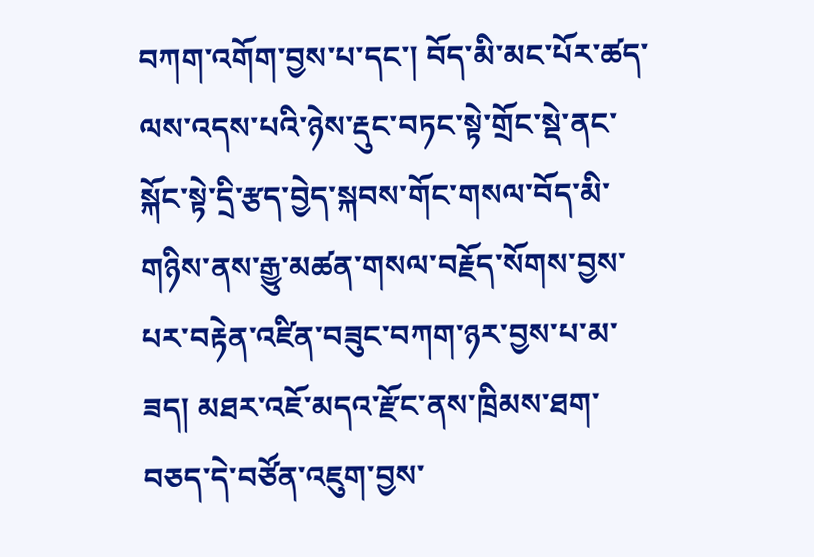བཀག་འགོག་བྱས་པ་དང་། བོད་མི་མང་པོར་ཚད་ལས་འདས་པའི་ཉེས་རྡུང་བཏང་སྟེ་གྲོང་སྡེ་ནང་སྐོང་སྟེ་དྲི་རྩད་བྱེད་སྐབས་གོང་གསལ་བོད་མི་གཉིས་ནས་རྒྱུ་མཚན་གསལ་བརྗོད་སོགས་བྱས་པར་བརྟེན་འཛིན་བཟུང་བཀག་ཉར་བྱས་པ་མ་ཟད། མཐར་འཇོ་མདའ་རྫོང་ནས་ཁྲིམས་ཐག་བཅད་དེ་བཙོན་འཇུག་བྱས་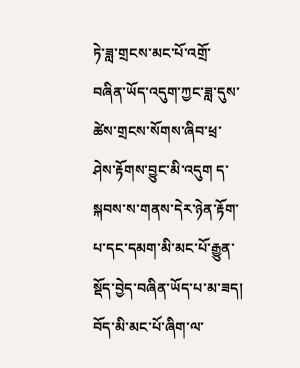ཏེ་ཟླ་གྲངས་མང་པོ་འགྲོ་བཞིན་ཡོད་འདུག་ཀྱང་ཟླ་དུས་ཚེས་གྲངས་སོགས་ཞིབ་ཕྲ་ཤེས་རྟོགས་བྱུང་མི་འདུག ད་སྐབས་ས་གནས་དེར་ཉེན་རྟོག་པ་དང་དམག་མི་མང་པོ་རྒྱུན་སྡོད་བྱེད་བཞིན་ཡོད་པ་མ་ཟད། བོད་མི་མང་པོ་ཞིག་ལ་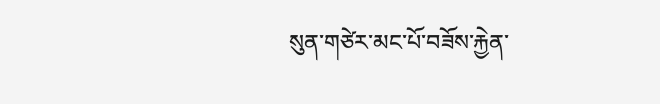སུན་གཙེར་མང་པོ་བཟོས་རྐྱེན་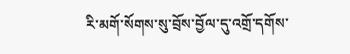རི་མགོ་སོགས་སུ་བྲོས་བྱོལ་དུ་འགྲོ་དགོས་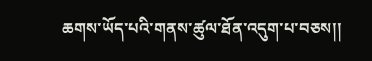ཆགས་ཡོད་པའི་གནས་ཚུལ་ཐོན་འདུག་པ་བཅས།།